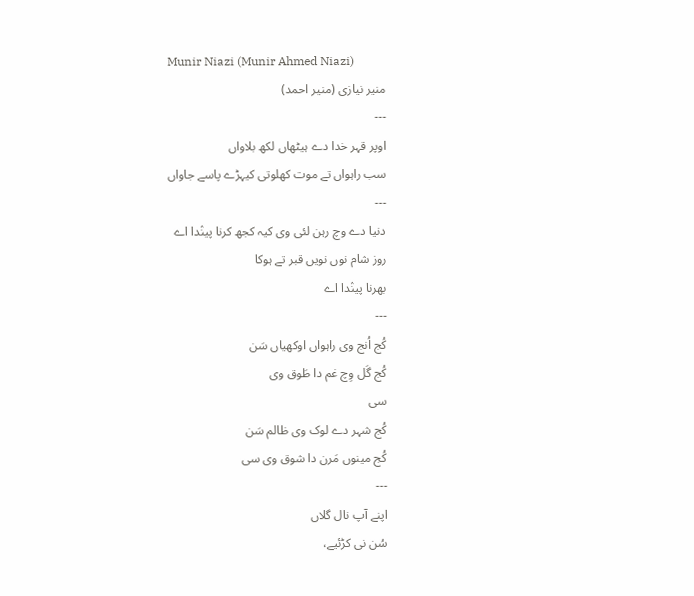Munir Niazi (Munir Ahmed Niazi)
منیر نیازی (منیر احمد)
---
اوپر قہر خدا دے ہیٹھاں لکھ بلاواں
سب راہواں تے موت کھلوتی کیہڑے پاسے جاواں
---
دنیا دے وچ رہن لئی وی کیہ کجھ کرنا پینٛدا اے
روز شام نوں نویں قبر تے ہوکا
بھرنا پینٛدا اے
---
کُج اُنج وی راہواں اوکھیاں سَن
کُج گَل وِچ غم دا طَوق وی
سی
کُج شہر دے لوک وی ظالم سَن
کُج مینوں مَرن دا شوق وی سی
---
اپنے آپ نال گلاں
سُن نی کڑئیے،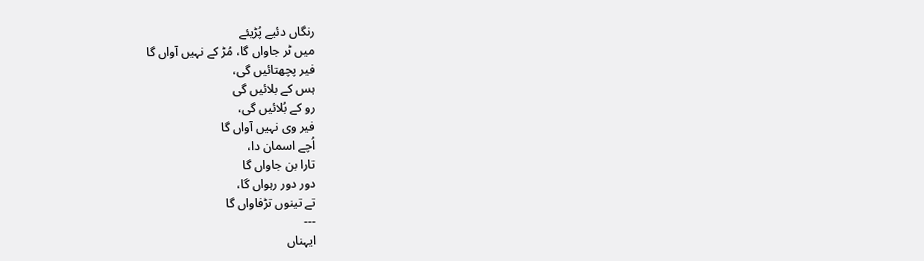رنگاں دئیے پُڑیئے
میں ٹر جاواں گا، مُڑ کے نہیں آواں گا
فیر پچھتائیں گی،
ہس کے بلائیں گی
رو کے بُلائیں گی،
فیر وی نہیں آواں گا
اُچے اسمان دا،
تارا بن جاواں گا
دور دور رہواں گا،
تے تینوں تڑفاواں گا
---
ایہناں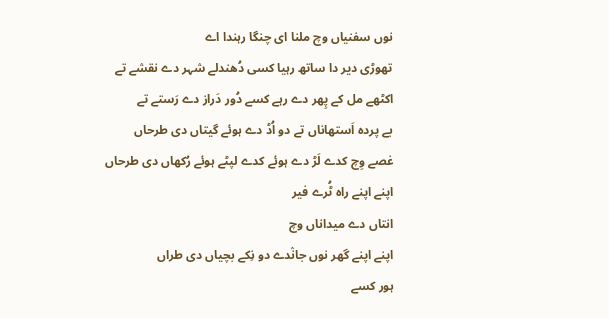نوں سفنیاں وچ ملنا ای چنگا رہندا اے
تھوڑی دیر دا ساتھ رہیا کسی دُھندلے شہر دے نقشے تے
اکٹھے مل کے پِھر دے رہے کسے دُور دَراز دے رَستے تے
بے پردہ اَستھاناں تے دو اُڈ دے ہوئے گیتاں دی طرحاں
غصے وِچ کدے لَڑ دے ہوئے کدے لپٹے ہوئے رُکھاں دی طرحاں
اپنے اپنے راہ ٹُرے فیر
انتاں دے میداناں وچ
اپنے اپنے گھر نوں جانٛدے دو نِکے بچیاں دی طراں
ہور کسے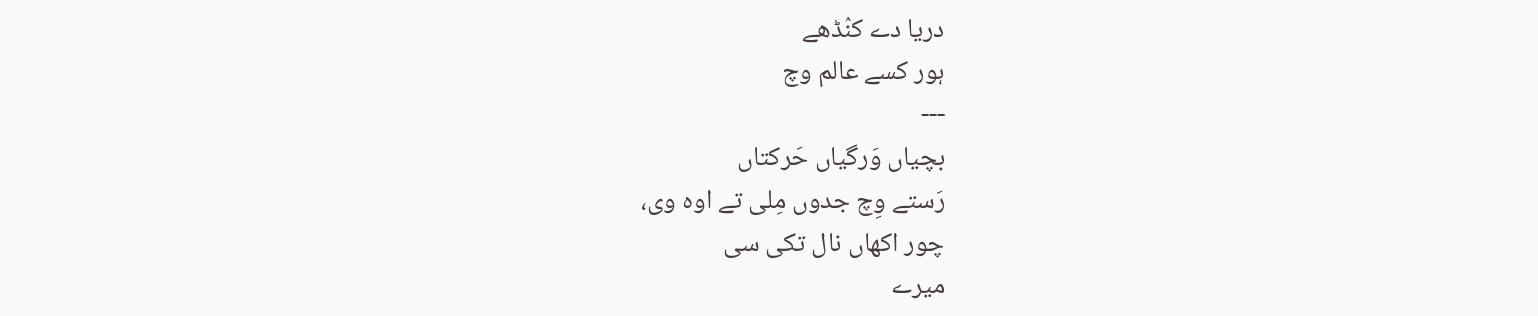دریا دے کنٛڈھے
ہور کسے عالم وچ
---
بچیاں وَرگیاں حَرکتاں
رَستے وِچ جدوں مِلی تے اوہ وی،
چور اکھاں نال تکی سی
میرے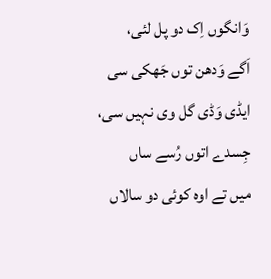وَانگوں اِک دو پل لئی،
اَگے وَدھن توں جَھکی سی
ایڈی وَڈی گل وی نہیں سی،
جِسدے اتوں رُسے ساں
میں تے اوہ کوئی دو سالاں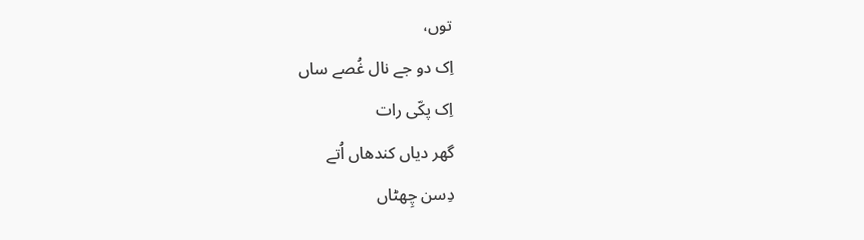توں،
اِک دو جے نال غُصے ساں
اِک پکّی رات
گھر دیاں کندھاں اُتے
دِسن چِھٹاں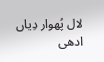لال پُھوار دِیاں
ادھی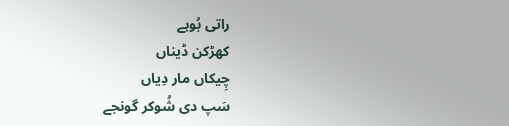راتی بُوہے
کھڑکن ڈیناں
چِیکاں مار دِیاں
سَپ دی شُوکر گونجے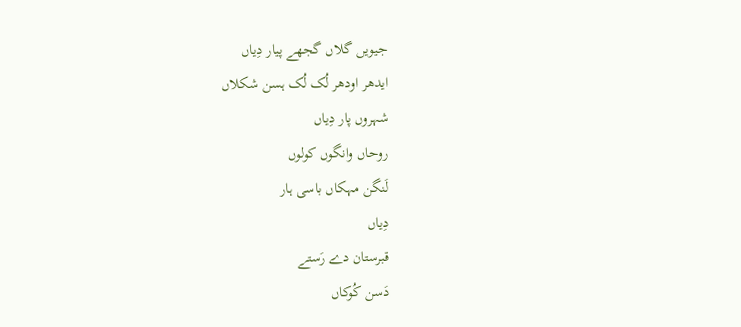جیویں گلاں گجھے پیار دِیاں
ایدھر اودھر لُک لُک ہسن شکلاں
شہروں پار دِیاں
روحاں وانگوں کولوں
لَنگن مہکاں باسی ہار
دِیاں
قبرستان دے رَستے
دَسن کُوکاں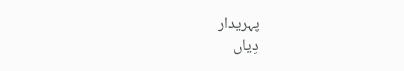پہریدار
دِیاں